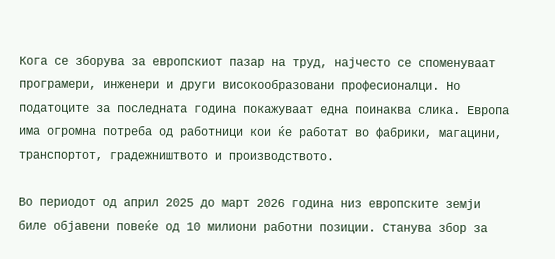Кога се зборува за европскиот пазар на труд, најчесто се споменуваат програмери, инженери и други високообразовани професионалци. Но податоците за последната година покажуваат една поинаква слика. Европа има огромна потреба од работници кои ќе работат во фабрики, магацини, транспортот, градежништвото и производството.

Во периодот од април 2025 до март 2026 година низ европските земји биле објавени повеќе од 10 милиони работни позиции. Станува збор за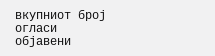вкупниот број огласи објавени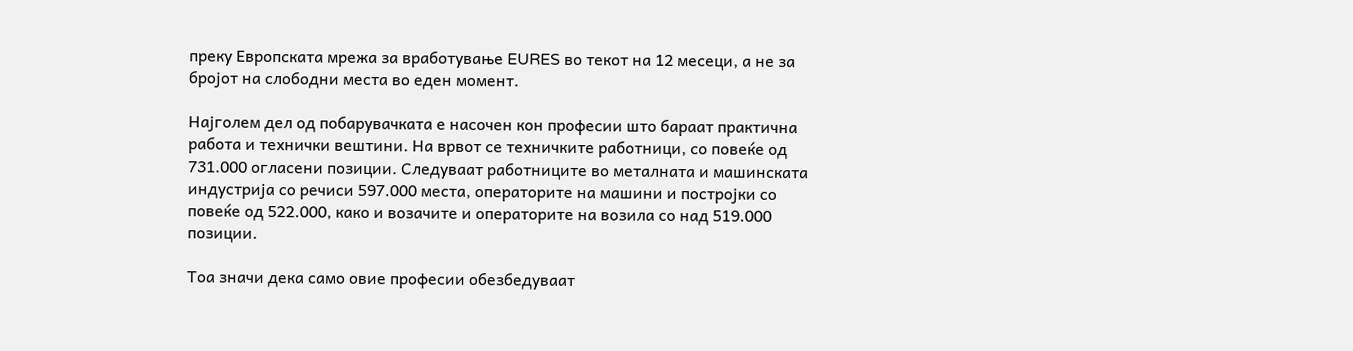преку Европската мрежа за вработување EURES во текот на 12 месеци, а не за бројот на слободни места во еден момент.

Најголем дел од побарувачката е насочен кон професии што бараат практична работа и технички вештини. На врвот се техничките работници, со повеќе од 731.000 огласени позиции. Следуваат работниците во металната и машинската индустрија со речиси 597.000 места, операторите на машини и постројки со повеќе од 522.000, како и возачите и операторите на возила со над 519.000 позиции.

Тоа значи дека само овие професии обезбедуваат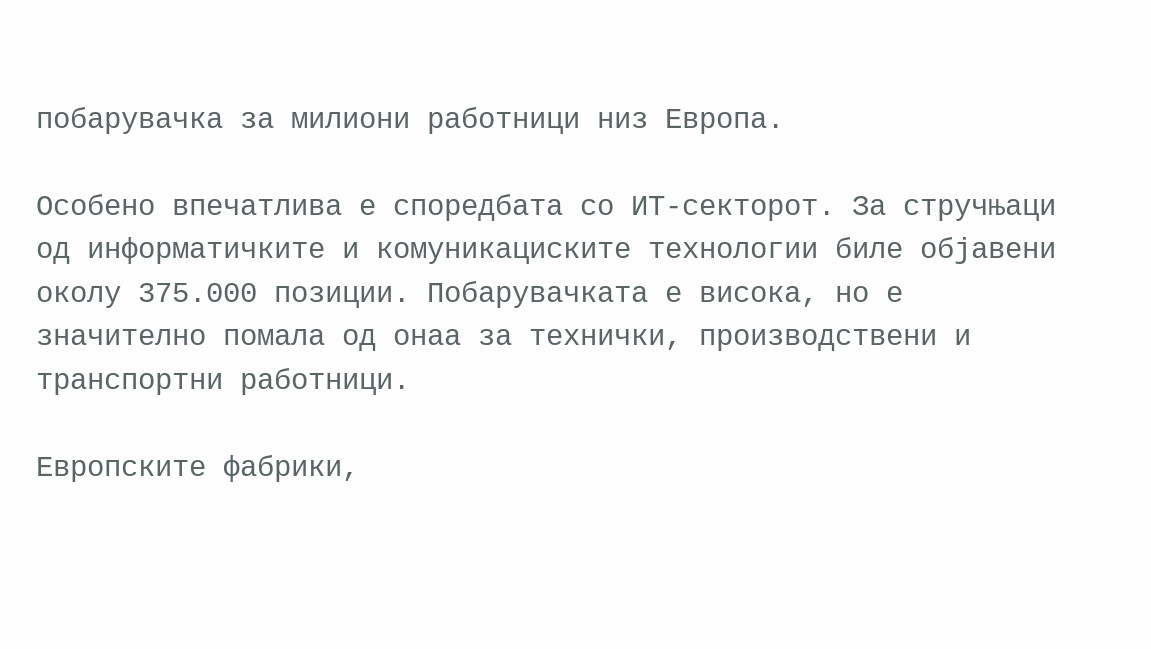побарувачка за милиони работници низ Европа.

Особено впечатлива е споредбата со ИТ-секторот. За стручњаци од информатичките и комуникациските технологии биле објавени околу 375.000 позиции. Побарувачката е висока, но е значително помала од онаа за технички, производствени и транспортни работници.

Европските фабрики,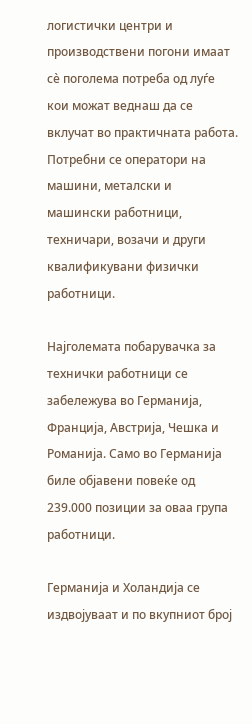логистички центри и производствени погони имаат сè поголема потреба од луѓе кои можат веднаш да се вклучат во практичната работа. Потребни се оператори на машини, металски и машински работници, техничари, возачи и други квалификувани физички работници.

Најголемата побарувачка за технички работници се забележува во Германија, Франција, Австрија, Чешка и Романија. Само во Германија биле објавени повеќе од 239.000 позиции за оваа група работници.

Германија и Холандија се издвојуваат и по вкупниот број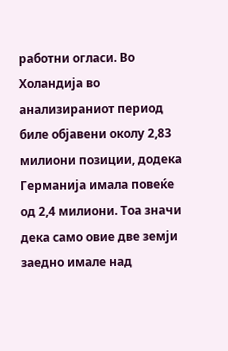работни огласи. Во Холандија во анализираниот период биле објавени околу 2,83 милиони позиции, додека Германија имала повеќе од 2,4 милиони. Тоа значи дека само овие две земји заедно имале над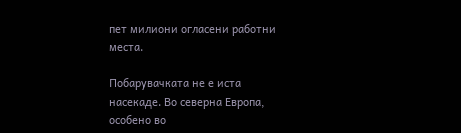пет милиони огласени работни места.

Побарувачката не е иста насекаде. Во северна Европа, особено во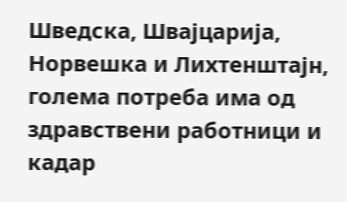Шведска, Швајцарија, Норвешка и Лихтенштајн, голема потреба има од здравствени работници и кадар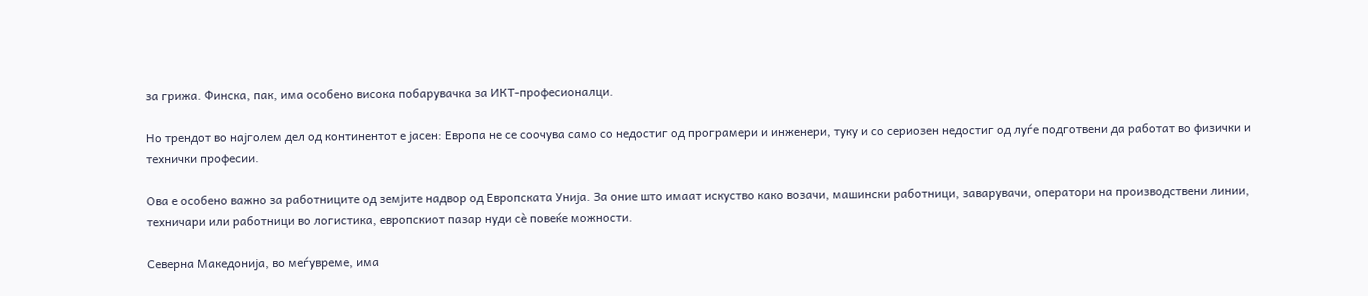за грижа. Финска, пак, има особено висока побарувачка за ИКТ-професионалци.

Но трендот во најголем дел од континентот е јасен: Европа не се соочува само со недостиг од програмери и инженери, туку и со сериозен недостиг од луѓе подготвени да работат во физички и технички професии.

Ова е особено важно за работниците од земјите надвор од Европската Унија. За оние што имаат искуство како возачи, машински работници, заварувачи, оператори на производствени линии, техничари или работници во логистика, европскиот пазар нуди сè повеќе можности.

Северна Македонија, во меѓувреме, има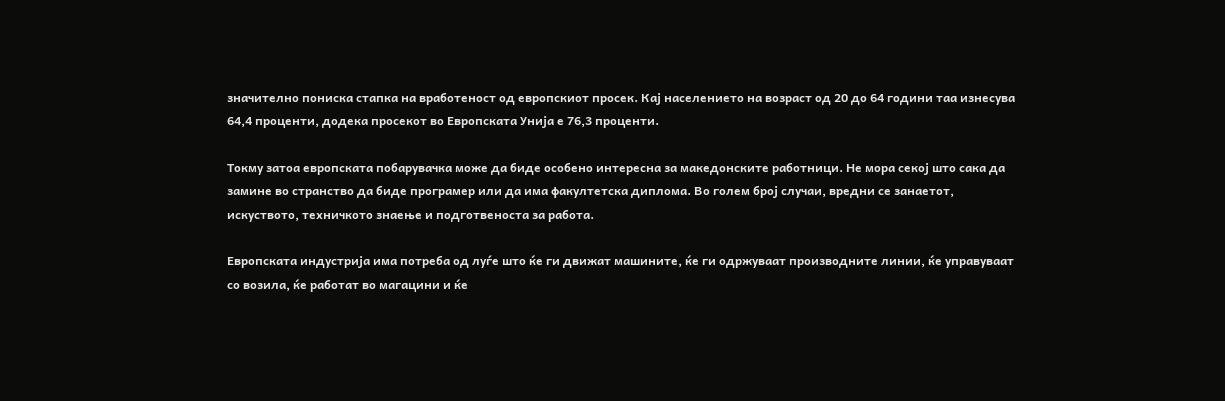значително пониска стапка на вработеност од европскиот просек. Кај населението на возраст од 20 до 64 години таа изнесува 64,4 проценти, додека просекот во Европската Унија е 76,3 проценти.

Токму затоа европската побарувачка може да биде особено интересна за македонските работници. Не мора секој што сака да замине во странство да биде програмер или да има факултетска диплома. Во голем број случаи, вредни се занаетот, искуството, техничкото знаење и подготвеноста за работа.

Европската индустрија има потреба од луѓе што ќе ги движат машините, ќе ги одржуваат производните линии, ќе управуваат со возила, ќе работат во магацини и ќе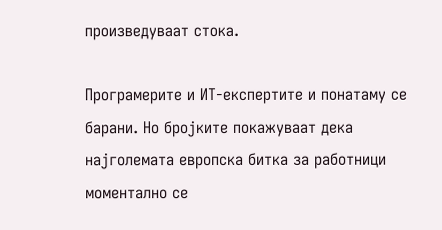произведуваат стока.

Програмерите и ИТ-експертите и понатаму се барани. Но бројките покажуваат дека најголемата европска битка за работници моментално се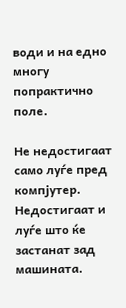води и на едно многу попрактично поле.

Не недостигаат само луѓе пред компјутер. Недостигаат и луѓе што ќе застанат зад машината.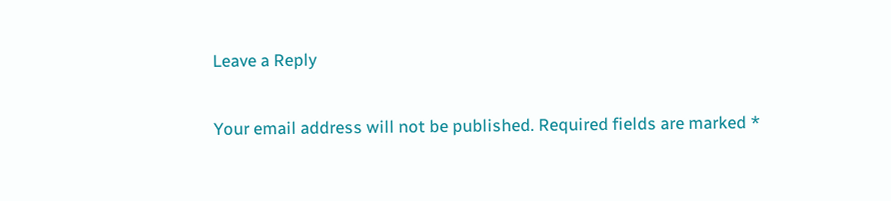Leave a Reply

Your email address will not be published. Required fields are marked *